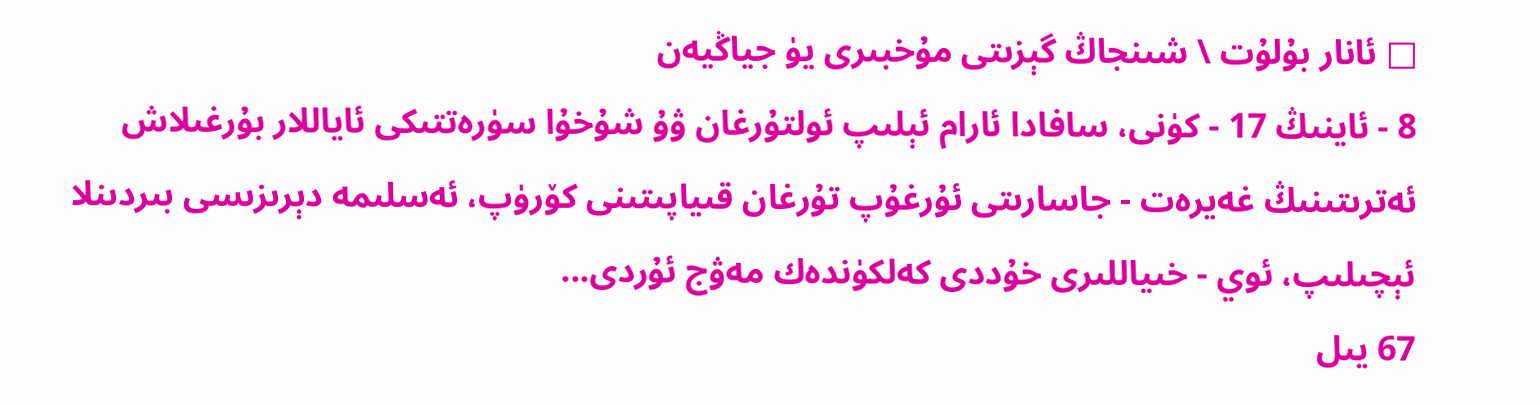□ ئانار بۇلۇت \ شىنجاڭ گېزىتى مۇخبىرى يۈ جياڭيەن
8 - ئاينىڭ 17 - كۈنى، سافادا ئارام ئېلىپ ئولتۇرغان ۋۇ شۇخۇا سۈرەتتىكى ئاياللار بۇرغىلاش ئەترىتىنىڭ غەيرەت - جاسارىتى ئۇرغۇپ تۇرغان قىياپىتىنى كۆرۈپ، ئەسلىمە دېرىزىسى بىردىنلا ئېچىلىپ، ئوي - خىياللىرى خۇددى كەلكۈندەك مەۋج ئۇردى...
67 يىل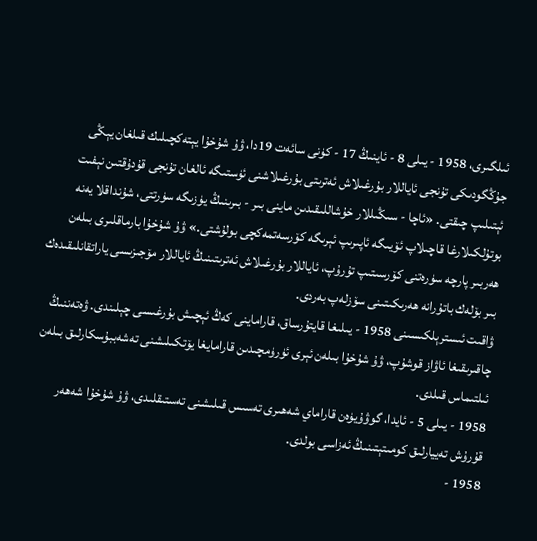ئىلگىرى، 1958 - يىلى 8 - ئاينىڭ 17 - كۈنى سائەت 19دا، ۋۇ شۇخۇا يېتەكچىلىك قىلغان يېڭى جۇڭگودىكى تۇنجى ئاياللار بۇرغىلاش ئەترىتى بۇرغىلاشنى ئۈستىگە ئالغان تۇنجى قۇدۇقتىن نېفىت ئېتىلىپ چىقتى. «ئاچا - سىڭىللار خۇشاللىقىدىن ماينى بىر - بىرىنىڭ يۈزىگە سۈرتتى، شۇنداقلا يەنە بوتۇلكىلارغا قاچىلاپ ئۆيىگە ئاپىرىپ ئېرىگە كۆرسەتمەكچى بولۇشتى.» ۋۇ شۇخۇا بارماقلىرى بىلەن ھەربىر پارچە سۈرەتنى كۆرسىتىپ تۇرۇپ، ئاياللار بۇرغىلاش ئەترىتىنىڭ ئاياللار مۆجىزىسى ياراتقانلىقىدەك بىر بۆلەك باتۇرانە ھەرىكىتىنى سۆزلەپ بەردى.
ۋاقىت ئىسترېلكىسىنى 1958 - يىلىغا قايتۇرساق، قاراماينى كەڭ ئېچىش بۇرغىسى چېلىندى. ۋەتەننىڭ چاقىرىقىغا ئاۋاز قوشۇپ، ۋۇ شۇخۇا بىلەن ئېرى ئۈرۈمچىدىن قارامايغا يۆتكىلىشنى تەشەببۇسكارلىق بىلەن ئىلتىماس قىلدى.
1958 - يىلى 5 - ئايدا، گوۋۇيۈەن قاراماي شەھىرى تەسىس قىلىشنى تەستىقلىدى، ۋۇ شۇخۇا شەھەر قۇرۇش تەييارلىق كومىتېتىنىڭ ئەزاسى بولدى.
1958 -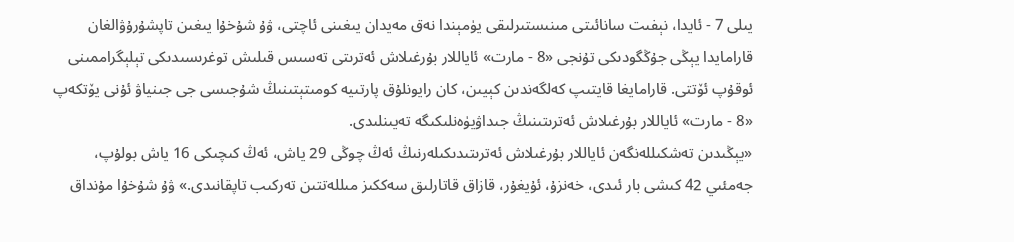يىلى 7 - ئايدا، نېفىت سانائىتى مىنىستىرلىقى يۈمېندا نەق مەيدان يىغىنى ئاچتى، ۋۇ شۇخۇا يىغىن تاپشۇرۇۋالغان قارامايدا يېڭى جۇڭگودىكى تۇنجى «8 - مارت» ئاياللار بۇرغىلاش ئەترىتى تەسىس قىلىش توغرىسىدىكى تېلېگراممىنى ئوقۇپ ئۆتتى. قارامايغا قايتىپ كەلگەندىن كېيىن، كان رايونلۇق پارتىيە كومىتېتىنىڭ شۇجىسى جى جىنياۋ ئۇنى يۆتكەپ «8 - مارت» ئاياللار بۇرغىلاش ئەترىتىنىڭ جىداۋيۈەنلىكىگە تەيىنلىدى.
«يېڭىدىن تەشكىللەنگەن ئاياللار بۇرغىلاش ئەترىتىدىكىلەرنىڭ ئەڭ چوڭى 29 ياش، ئەڭ كىچىكى 16 ياش بولۇپ، جەمئىي 42 كىشى بار ئىدى، خەنزۇ، ئۇيغۇر، قازاق قاتارلىق سەككىز مىللەتتىن تەركىب تاپقانىدى.» ۋۇ شۇخۇا مۇنداق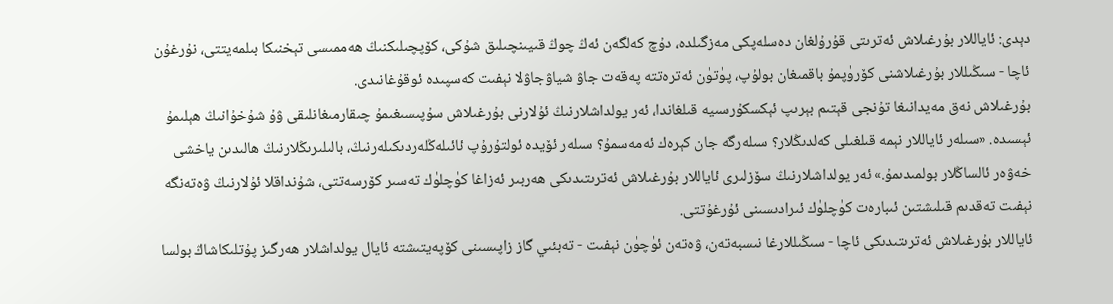دېدى: ئاياللار بۇرغىلاش ئەترىتى قۇرۇلغان دەسلەپكى مەزگىلدە، دۇچ كەلگەن ئەڭ چوڭ قىيىنچىلىق شۇكى، كۆپچىلىكنىڭ ھەممىسى تېخنىكا بىلمەيتتى، نۇرغۇن ئاچا - سىڭىللار بۇرغىلاشنى كۆرۈپمۇ باقمىغان بولۇپ، پۈتۈن ئەترەتتە پەقەت جاۋ شياۋجاۋلا نېفىت كەسپىدە ئوقۇغانىدى.
بۇرغىلاش نەق مەيدانىغا تۇنجى قېتىم بېرىپ ئېكسكۇرسىيە قىلغاندا، ئەر يولداشلارنىڭ ئۇلارنى بۇرغىلاش سۇپىسىغىمۇ چىقارمىغانلىقى ۋۇ شۇخۇانىڭ ھېلىمۇ ئېسىدە. «سىلەر ئاياللار نېمە قىلغىلى كەلدىڭلار؟ سىلەرگە جان كېرەك ئەمەسمۇ؟ سىلەر ئۆيدە ئولتۇرۇپ ئائىلەڭلەردىكىلەرنىڭ، بالىلىرىڭلارنىڭ ھالىدىن ياخشى خەۋەر ئالساڭلار بولمىدىمۇ.» ئەر يولداشلارنىڭ سۆزلىرى ئاياللار بۇرغىلاش ئەترىتىدىكى ھەربىر ئەزاغا كۈچلۈك تەسىر كۆرسەتتى، شۇنداقلا ئۇلارنىڭ ۋەتەنگە نېفىت تەقدىم قىلىشتىن ئىبارەت كۈچلۈك ئىرادىسىنى ئۇرغۇتتى.
ئاياللار بۇرغىلاش ئەترىتىدىكى ئاچا - سىڭىللارغا نىسبەتەن، ۋەتەن ئۈچۈن نېفىت - تەبئىي گاز زاپىسىنى كۆپەيتىشتە ئايال يولداشلار ھەرگىز پۇتلىكاشاڭ بولسا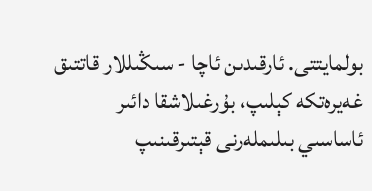بولمايتتى. ئارقىدىن ئاچا - سىڭىللار قاتتىق غەيرەتكە كېلىپ، بۇرغىلاشقا دائىر ئاساسىي بىلىملەرنى قېتىرقىنىپ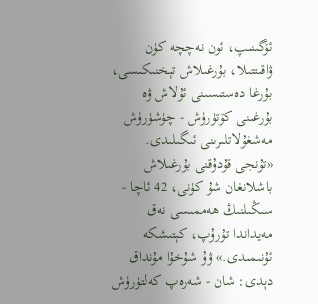ئۆگىنىپ، ئون نەچچە كۈن ۋاقىتتىلا، بۇرغىلاش تېخنىكىسى، بۇرغا دەستىسىنى ئۇلاش ۋە بۇرغىنى كۆتۈرۈش - چۈشۈرۈش مەشغۇلاتلىرىنى ئىگىلىدى.
«تۇنجى قۇدۇقنى بۇرغىلاش باشلانغان شۇ كۈنى، 42 ئاچا - سىڭىلنىڭ ھەممىسى نەق مەيداندا تۇرۇپ، كېتىشكە ئۇنىمىدى.» ۋۇ شۇخۇا مۇنداق دېدى: شان - شەرەپ كەلتۈرۈش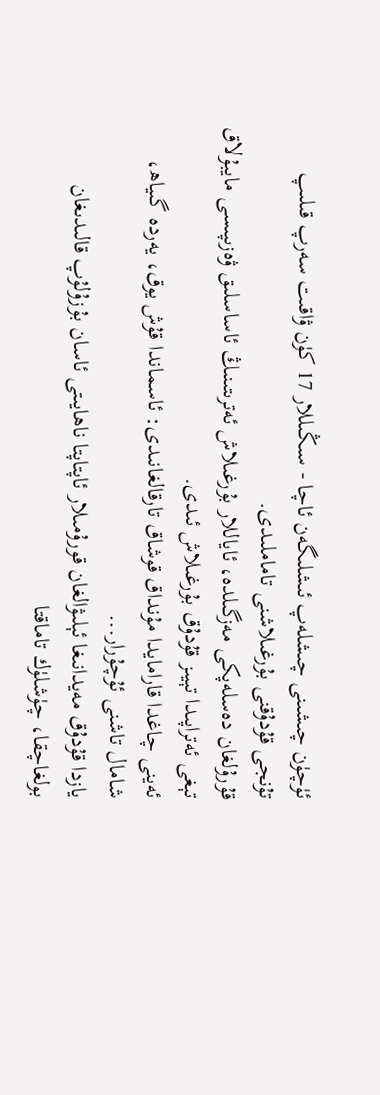ئۈچۈن چىشىنى چىشلەپ ئىشلىگەن ئاچا - سىڭىللار 17 كۈن ۋاقىت سەرپ قىلىپ تۇنجى قۇدۇقنى بۇرغىلاشنى تاماملىدى.
قۇرۇلغان دەسلەپكى مەزگىلدە، ئاياللار بۇرغىلاش ئەترىتىنىڭ ئاساسلىق ۋەزىپىسى مايبۇلاق تېغى ئەتراپىدا تېيىز قۇدۇق بۇرغىلاش ئىدى.
ئەينى چاغدا قارامايدا مۇنداق قوشاق تارقالغانىدى: ئاسماندا قۇش يوق، يەردە گىياھ، شامال تاشنى ئۇچۇرار...
يازدا قۇدۇق مەيدانىغا ئېلىۋالغان قورۇمىلار ئاپتاپتا ناھايىتى ئاسان بۇزۇلۇپ قالىدىغان بولغاچقا، چۈشلۈك تاماقتا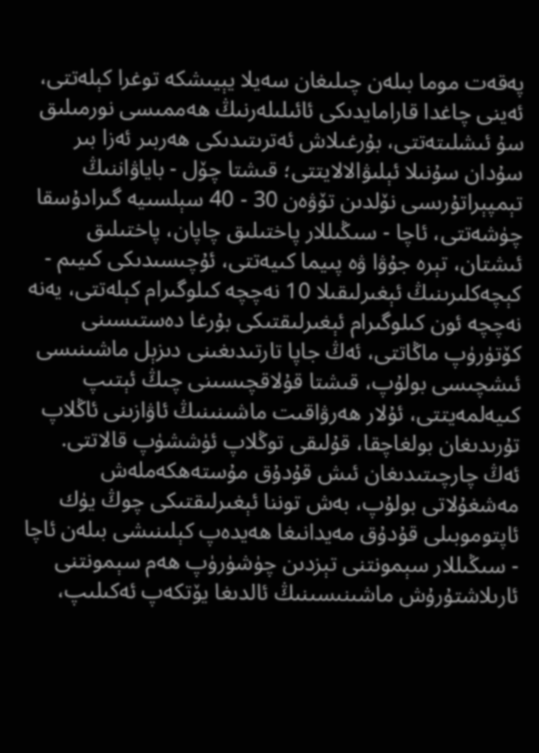پەقەت موما بىلەن چىلىغان سەيلا يېيىشكە توغرا كېلەتتى، ئەينى چاغدا قارامايدىكى ئائىلىلەرنىڭ ھەممىسى نورمىلىق سۇ ئىشلىتەتتى، بۇرغىلاش ئەترىتىدىكى ھەربىر ئەزا بىر سۇدان سۇنىلا ئېلىۋالالايتتى؛ قىشتا چۆل - باياۋاننىڭ تېمپېراتۇرىسى نۆلدىن تۆۋەن 30 - 40 سېلسىيە گىرادۇسقا چۈشەتتى، ئاچا - سىڭىللار پاختىلىق چاپان، پاختىلىق ئىشتان، تېرە جۇۋا ۋە پىيما كىيەتتى، ئۇچىسىدىكى كىيىم - كېچەكلىرىنىڭ ئېغىرلىقىلا 10 نەچچە كىلوگىرام كېلەتتى، يەنە نەچچە ئون كىلوگىرام ئېغىرلىقتىكى بۇرغا دەستىسىنى كۆتۈرۈپ ماڭاتتى، ئەڭ جاپا تارتىدىغىنى دىزېل ماشىنىسى ئىشچىسى بولۇپ، قىشتا قۇلاقچىسىنى چىڭ ئېتىپ كىيەلمەيتتى، ئۇلار ھەرۋاقىت ماشىنىنىڭ ئاۋازىنى ئاڭلاپ تۇرىدىغان بولغاچقا، قۇلىقى توڭلاپ ئۈششۈپ قالاتتى.
ئەڭ چارچىتىدىغان ئىش قۇدۇق مۇستەھكەملەش مەشغۇلاتى بولۇپ، بەش توننا ئېغىرلىقتىكى چوڭ يۈك ئاپتوموبىلى قۇدۇق مەيدانىغا ھەيدەپ كېلىنىشى بىلەن ئاچا - سىڭىللار سېمونتنى تېزدىن چۈشۈرۈپ ھەم سېمونتنى ئارىلاشتۇرۇش ماشىنىسىنىڭ ئالدىغا يۆتكەپ ئەكىلىپ،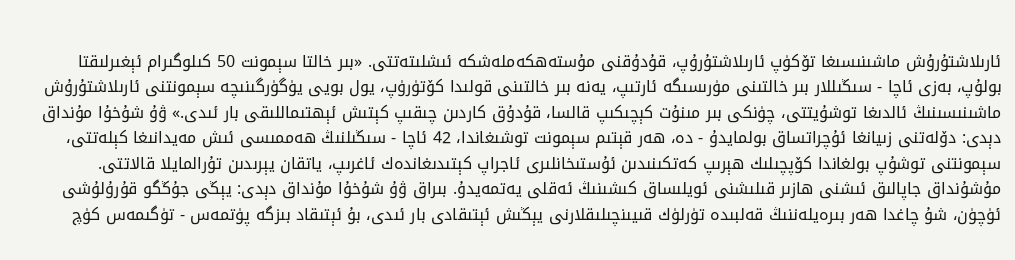ئارىلاشتۇرۇش ماشىنىسىغا تۆكۈپ ئارىلاشتۇرۇپ، قۇدۇقنى مۇستەھكەملەشكە ئىشلىتەتتى. «بىر خالتا سېمونت 50 كىلوگىرام ئېغىرلىقتا بولۇپ، بەزى ئاچا - سىڭىللار بىر خالتىنى مۈرىسىگە ئارتىپ، يەنە بىر خالتىنى قولىدا كۆتۈرۈپ، يول بويى يۈگۈرگىنىچە سېمونتنى ئارىلاشتۇرۇش ماشىنىسىنىڭ ئالدىغا توشۇيتتى، چۈنكى بىر مىنۇت كېچىكىپ قالسا، قۇدۇق كاردىن چىقىپ كېتىش ئېھتىماللىقى بار ئىدى.» ۋۇ شۇخۇا مۇنداق دېدى: دۆلەتنى زىيانغا ئۇچراتساق بولمايدۇ - دە، ھەر قېتىم سېمونت توشىغاندا، 42 ئاچا - سىڭىلنىڭ ھەممىسى ئىش مەيدانىغا كېلەتتى، سېمونتنى توشۇپ بولغاندا كۆپچىلىك ھېرىپ كەتكىنىدىن ئۇستىخانلىرى ئاجراپ كېتىدىغاندەك ئاغرىپ، ياتقان يېرىدىن تۇرالمايلا قالاتتى.
مۇشۇنداق جاپالىق ئىشنى ھازىر قىلىشنى ئويلىساق كىشىنىڭ ئەقلى يەتمەيدۇ. بىراق ۋۇ شۇخۇا مۇنداق دېدى: يېڭى جۇڭگو قۇرۇلۇشى ئۈچۈن، شۇ چاغدا ھەر بىرەيلەننىڭ قەلبىدە تۈرلۈك قىيىنچىلىقلارنى يېڭىش ئېتىقادى بار ئىدى، بۇ ئېتىقاد بىزگە پۈتمەس - تۈگىمەس كۈچ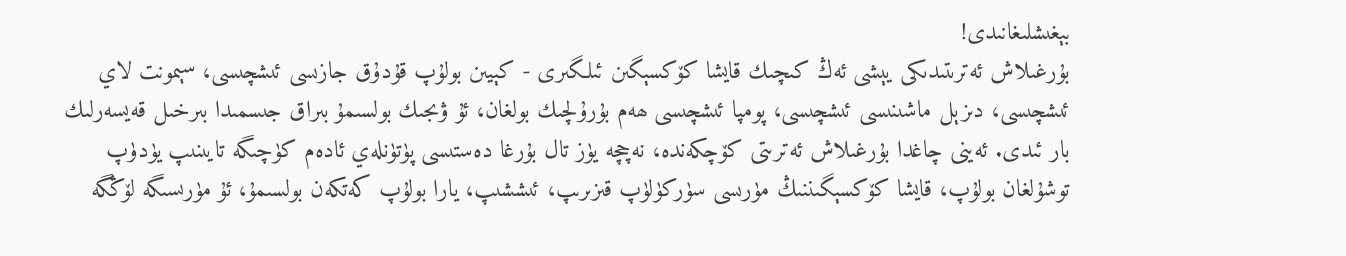بېغىشلىغانىدى!
بۇرغىلاش ئەترىتىدىكى يېشى ئەڭ كىچىك قايشا كۆكسېگىن ئىلگىرى - كېيىن بولۇپ قۇدۇق جازىسى ئىشچىسى، سېمونت لاي ئىشچىسى، دىزېل ماشىنىسى ئىشچىسى، پومپا ئىشچىسى ھەم بۇرۇلچىك بولغان، ئۇ ۋىجىك بولسىمۇ بىراق جىسمىدا بىرخىل قەيسەرلىك بار ئىدى. ئەينى چاغدا بۇرغىلاش ئەترىتى كۆچكەندە، نەچچە يۈز تال بۇرغا دەستىسى پۈتۈنلەي ئادەم كۈچىگە تايىنىپ يۈدۈپ توشۇلغان بولۇپ، قايشا كۆكسېگىننىڭ مۈرىسى سۈركۈلۈپ قىزىرىپ، ئىششىپ، يارا بولۇپ كەتكەن بولسىمۇ، ئۇ مۈرىسىگە لۆڭگە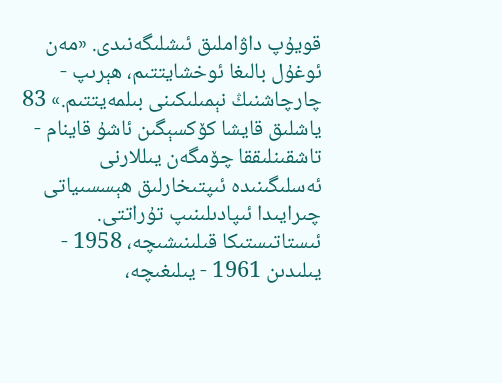قويۇپ داۋاملىق ئىشلىگەنىدى. «مەن ئوغۇل بالىغا ئوخشايتتىم، ھېرىپ - چارچاشنىڭ نېمىلىكىنى بىلمەيتتىم.» 83 ياشلىق قايشا كۆكسېگىن ئاشۇ قاينام - تاشقىنلىققا چۆمگەن يىللارنى ئەسلىگىنىدە ئىپتىخارلىق ھېسسىياتى چىرايىدا ئىپادىلىنىپ تۇراتتى.
ئىستاتىستىكا قىلىنىشىچە، 1958 - يىلىدىن 1961 - يىلىغىچە،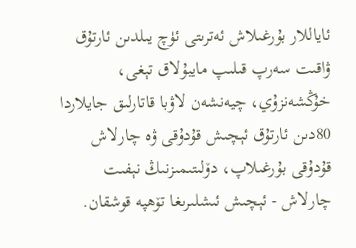ئاياللار بۇرغىلاش ئەترىتى ئۈچ يىلدىن ئارتۇق ۋاقىت سەرپ قىلىپ مايبۇلاق تېغى، خۇڭشەنزۇي، چيەنشەن لاۋبا قاتارلىق جايلاردا 80دىن ئارتۇق ئېچىش قۇدۇقى ۋە چارلاش قۇدۇقى بۇرغىلاپ، دۆلىتىمىزنىڭ نېفىت چارلاش - ئېچىش ئىشلىرىغا تۆھپە قوشقان.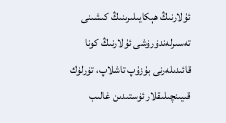ئۇلارنىڭ ھېكايىلىرىنىڭ كىشىنى تەسىرلەندۈرۈشى ئۇلارنىڭ كونا قائىدىلەرنى بۇزۇپ تاشلاپ، تۈرلۈك قىيىنچىلىقلار ئۈستىدىن غالىب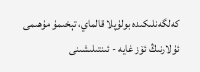كەلگەنلىكىدە بولۇپلا قالماي، تېخىمۇ مۇھىمى ئۇلارنىڭ ئۆز غايە - ئىنتىلىشىنى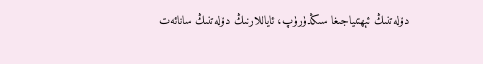دۆلەتنىڭ ئېھتىياجىغا سىڭدۈرۈپ، ئاياللارنىڭ دۆلەتنىڭ سانائەت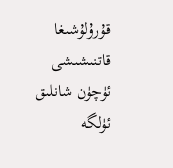قۇرۇلۇشىغا قاتنىشىشى ئۈچۈن شانلىق ئۈلگە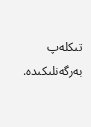تىكلەپ بەرگەنلىكىدە.